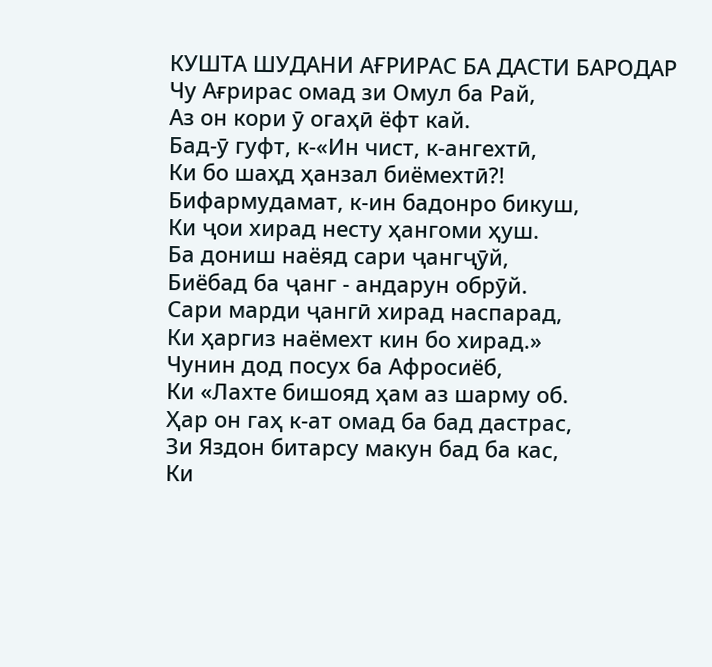КУШТА ШУДАНИ АҒРИРАС БА ДАСТИ БАРОДАР
Чу Ағрирас омад зи Омул ба Рай,
Аз он кори ӯ огаҳӣ ёфт кай.
Бад-ӯ гуфт, к-«Ин чист, к-ангехтӣ,
Ки бо шаҳд ҳанзал биёмехтӣ?!
Бифармудамат, к-ин бадонро бикуш,
Ки ҷои хирад несту ҳангоми ҳуш.
Ба дониш наёяд сари ҷангҷӯй,
Биёбад ба ҷанг - андарун обрӯй.
Сари марди ҷангӣ хирад наспарад,
Ки ҳаргиз наёмехт кин бо хирад.»
Чунин дод посух ба Афросиёб,
Ки «Лахте бишояд ҳам аз шарму об.
Ҳар он гаҳ к-ат омад ба бад дастрас,
Зи Яздон битарсу макун бад ба кас,
Ки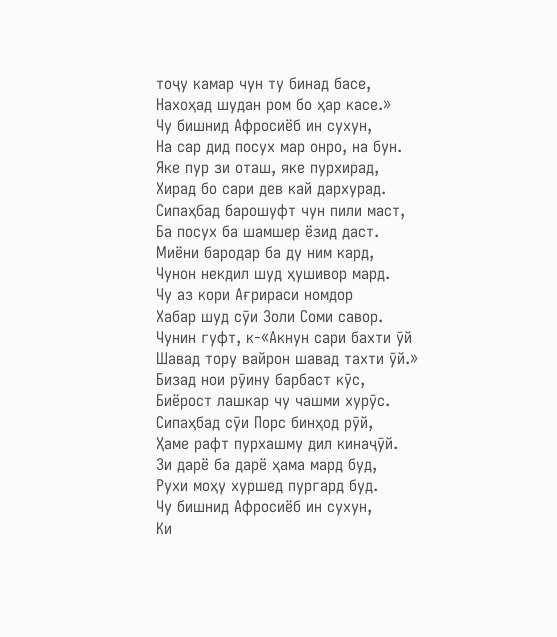тоҷу камар чун ту бинад басе,
Нахоҳад шудан ром бо ҳар касе.»
Чу бишнид Афросиёб ин сухун,
На сар дид посух мар онро, на бун.
Яке пур зи оташ, яке пурхирад,
Хирад бо сари дев кай дархурад.
Сипаҳбад барошуфт чун пили маст,
Ба посух ба шамшер ёзид даст.
Миёни бародар ба ду ним кард,
Чунон некдил шуд ҳушивор мард.
Чу аз кори Ағрираси номдор
Хабар шуд сӯи Золи Соми савор.
Чунин гуфт, к-«Акнун сари бахти ӯй
Шавад тору вайрон шавад тахти ӯй.»
Бизад нои рӯину барбаст кӯс,
Биёрост лашкар чу чашми хурӯс.
Сипаҳбад сӯи Порс бинҳод рӯй,
Ҳаме рафт пурхашму дил кинаҷӯй.
Зи дарё ба дарё ҳама мард буд,
Рухи моҳу хуршед пургард буд.
Чу бишнид Афросиёб ин сухун,
Ки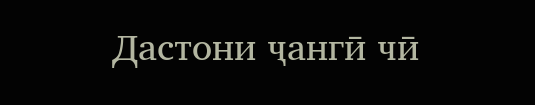Дастони ҷангӣ чӣ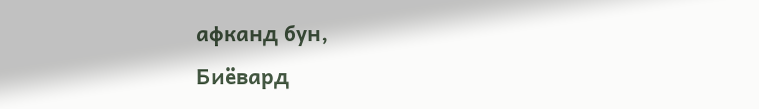афканд бун,
Биёвард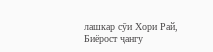лашкар сӯи Хори Рай,
Биёрост ҷангу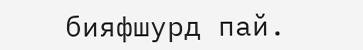бияфшурд пай.